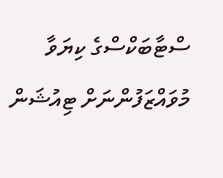ސްޓާބަކްސްގެ ކިޔަވާ މުވައްޒަފުންނަށް ޓިއުޝަން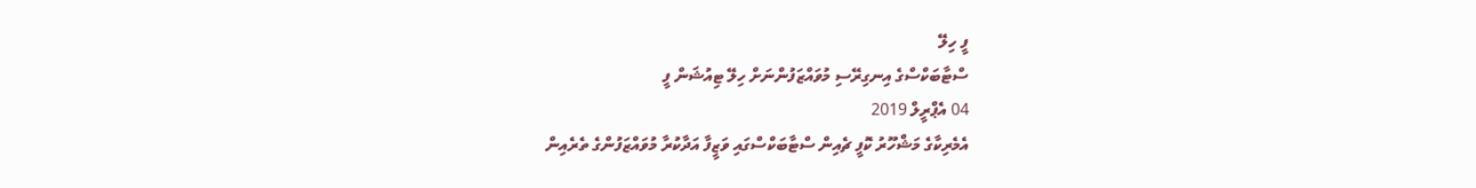ފީ ހިލޭ
ސްޓާބަކްސްގެ އިނގިރޭސި މުވައްޒަފުންނަށް ހިލޭ ޓިއުޝަން ފީ
04 އެޕްރީލް 2019
އެމެރިކާގެ މަޝްހޫރު ކޮފީ ޗެއިން ސްޓާބަކްސްގައި ވަޒީފާ އަދާކުރާ މުވައްޒަފުންގެ ތެރެއިން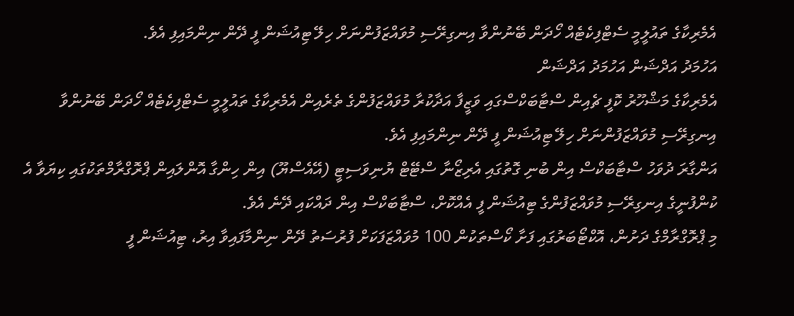އެމެރިކާގެ ތައުލީމީ ސެޓްފިކެޓެއް ހޯދަން ބޭނުންވާ އިނގިރޭސި މުވައްޒަފުންނަށް ހިލޭ ޓިއުޝަން ފީ ދޭން ނިންމައިފި އެވެ.
އަހުމަދު އަދްޝަން އަހުމަދު އަދްޝަން
އެމެރިކާގެ މަޝްހޫރު ކޮފީ ޗެއިން ސްޓާބަކްސްގައި ވަޒީފާ އަދާކުރާ މުވައްޒަފުންގެ ތެރެއިން އެމެރިކާގެ ތައުލީމީ ސެޓްފިކެޓެއް ހޯދަން ބޭނުންވާ އިނގިރޭސި މުވައްޒަފުންނަށް ހިލޭ ޓިއުޝަން ފީ ދޭން ނިންމައިފި އެވެ.
އަންގާރަ ދުވަހު ސްޓާބަކްސް އިން ބުނި ގޮތުގައި އެރިޒޯނާ ސްޓޭޓް ޔުނިވަސިޓީ (އޭއެސްޔޫ) އިން ހިންގާ އޮންލައިން ޕްރޮގްރާމްތަކުގައި ކިޔަވާ އެ ކުންފުނީގެ އިނގިރޭސި މުވައްޒަފުންގެ ޓިއުޝަން ފީ އެއްކޮށް، ސްޓާބަކްސް އިން ދައްކައި ދޭނެ އެވެ.
މި ޕްރޮގްރާމްގެ ދަށުން، އޮކްޓޯބަރުގައި ފަށާ ކޯސްތަކުން 100 މުވައްޒަފަކަށް ފުރުސަތު ދޭން ނިންމާފައިވާ އިރު، ޓިއުޝަން ފީ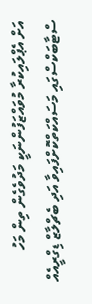އަށް އެޕްލައިކުރާ މުވައްޒަފުންނަކީ މަދުވެގެން ތިން މަހު ސްޓާބަކްސްގައި މަސައްކަތްކޮށްފައިވާ އަދި ބެޗްލާޒް ޑިގްރީއެއް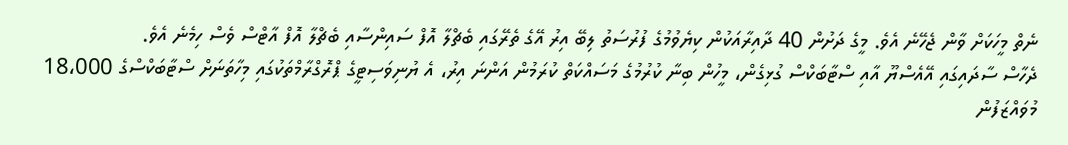ނެތް މީހަކަށް ވާން ޖެހޭނެ އެވެ. މީގެ ދަށުން 40 ދާއިރާއަކުން ކިޔެވުމުގެ ފުރުސަތު ލިބޭ އިރު އޭގެ ތެރޭގައި ބެޗްލާ އޮފް ސައިންސާއި ބެޗްލާ އޮފް އާޓްސް ވެސް ހިމެނެ އެވެ.
ދެހާސް ސާދައިގައި އޭއެސްޔޫ އާއި ސްޓާބަކްސް ގުޅިގެން، މީހުން ބިނާ ކުރުމުގެ މަސައްކަތް ކުރަމުން އަންނަ އިރު، އެ ޔުނިވަސިޓީގެ ޕްރޮގްރާމްތަކުގައި މިހާތަނަށް ސްޓާބަކްސްގެ 18،000 މުވައްޒަފުން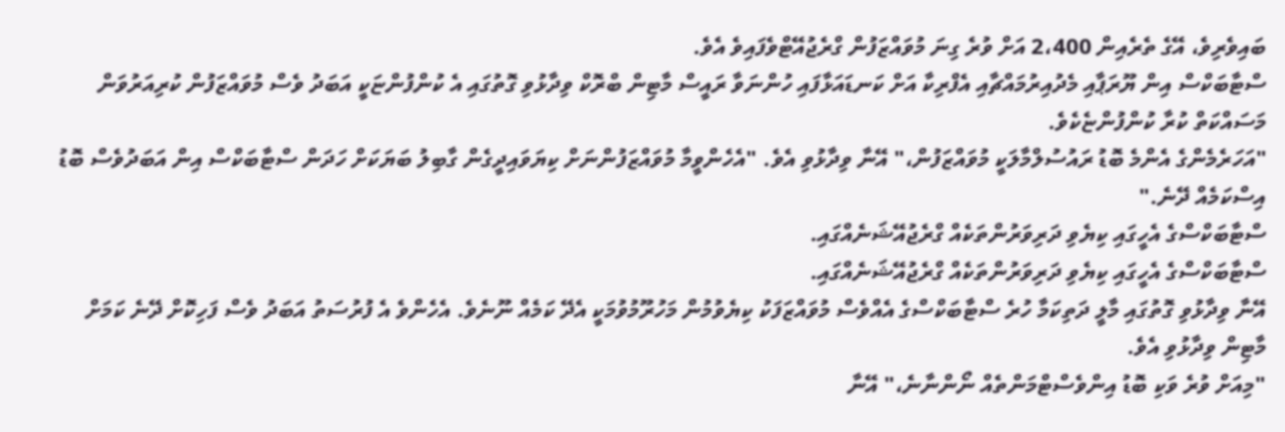ބައިވެރިވެ، އޭގެ ތެރެއިން 2،400 އަށް ވުރެ ގިނަ މުވައްޒަފުން ގްރެޖުއޭޓްވެފައިވެ އެވެ.
ސްޓާބަކްސް އިން ޔޫރަޕާއި މެދުއިރުމައްޗާއި އެފްރިކާ އަށް ކަނޑައަޅާފައި ހުންނަވާ ރައީސް މާޓިން ބްރޮކް ވިދާޅުވި ގޮތުގައި އެ ކުންފުންޏަކީ އަބަދު ވެސް މުވައްޒަފުން ކުރިއަރުވަން މަސައްކަތް ކުރާ ކުންފުންޏެކެވެ.
"އަހަރެމެންގެ އެންމެ ބޮޑު ރައުސުލްމާލަކީ މުވައްޒަފުން،" އޭނާ ވިދާޅުވި އެވެ. "އެހެންވީމާ މުވައްޒަފުންނަށް ކިޔަވައިދީގެން ގާބިލު ބަޔަކަށް ހަދަން ސްޓާބަކްސް އިން އަބަދުވެސް ބޮޑު އިސްކަމެއް ދޭނެ."
ސްޓާބަކްސްގެ އެހީގައި ކިޔެވި ދަރިވަރުންތަކެއް ގްރެޖުއޭޝަނެއްގައި.
ސްޓާބަކްސްގެ އެހީގައި ކިޔެވި ދަރިވަރުންތަކެއް ގްރެޖުއޭޝަނެއްގައި.
އޭނާ ވިދާޅުވި ގޮތުގައި މާލީ ދަތިކަމާ ހުރެ ސްޓާބަކްސްގެ އެއްވެސް މުވައްޒަފަކު ކިޔެވުމުން މަހުރޫމުވުމަކީ އެދޭ ކަމެއް ނޫނެވެ. އެހެންވެ އެ ފުރުސަތު އަބަދު ވެސް ފަހިކޮށް ދޭނެ ކަމަށް މާޓިން ވިދާޅުވި އެވެ.
"މިއަށް ވުރެ ވަކި ބޮޑު އިންވެސްޓްމަންތެއް ނޯންނާނެ،" އޭނާ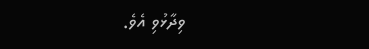ވިދާޅުވި އެވެ.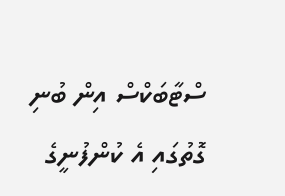ސްޓާބަކްސް އިން ބުނި ގޮތުގައި އެ ކުންފުނީގެ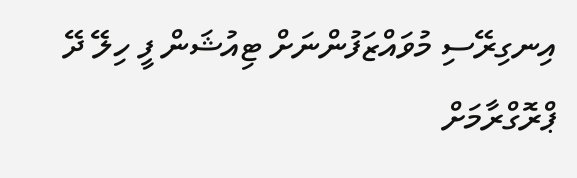އިނގިރޭސި މުވައްޒަފުންނަށް ޓިއުޝަން ފީ ހިލޭ ދޭ ޕްރޮގްރާމަށް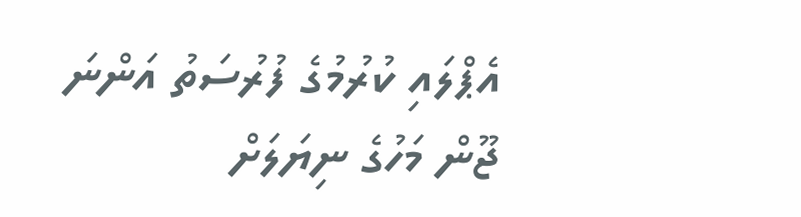އެޕްލައި ކުރުމުގެ ފުރުސަތު އަންނަ ޖޫން މަހުގެ ނިޔަލަށް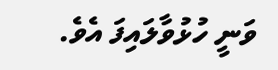ވަނީ ހުޅުވާލައިފަ އެވެ.